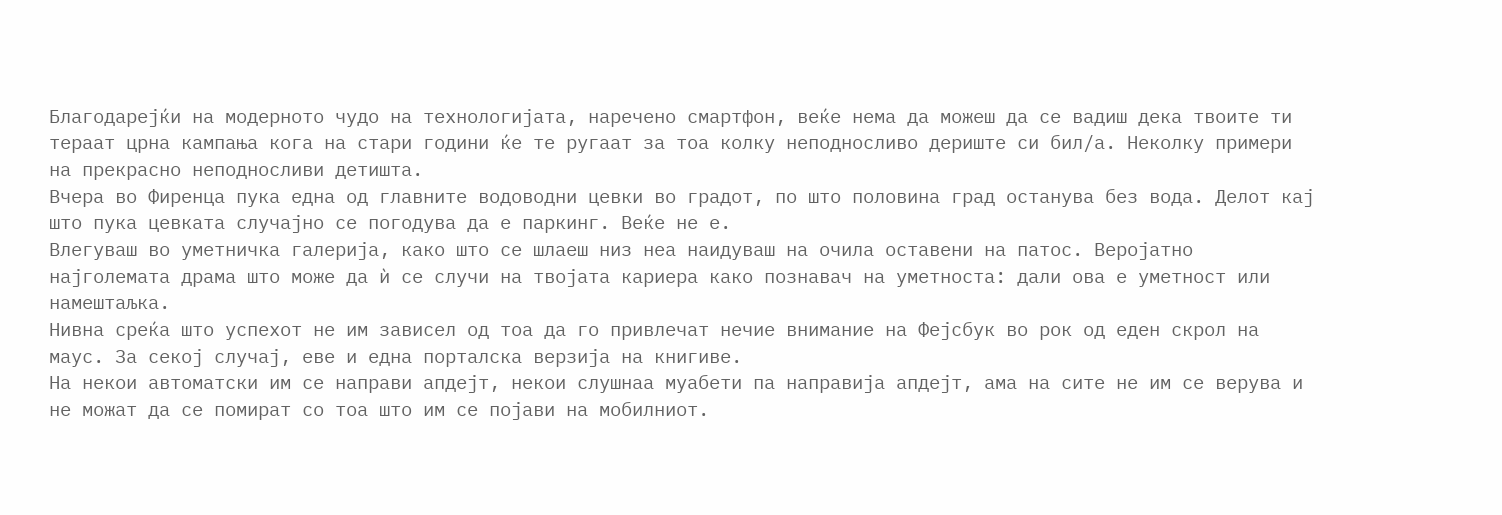Благодарејќи на модерното чудо на технологијата, наречено смартфон, веќе нема да можеш да се вадиш дека твоите ти тераат црна кампања кога на стари години ќе те ругаат за тоа колку неподносливо дериште си бил/а. Неколку примери на прекрасно неподносливи детишта.
Вчера во Фиренца пука една од главните водоводни цевки во градот, по што половина град останува без вода. Делот кај што пука цевката случајно се погодува да е паркинг. Веќе не е.
Влегуваш во уметничка галерија, како што се шлаеш низ неа наидуваш на очила оставени на патос. Веројатно најголемата драма што може да ѝ се случи на твојата кариера како познавач на уметноста: дали ова е уметност или намештаљка.
Нивна среќа што успехот не им зависел од тоа да го привлечат нечие внимание на Фејсбук во рок од еден скрол на маус. За секој случај, еве и една порталска верзија на книгиве.
На некои автоматски им се направи апдејт, некои слушнаа муабети па направија апдејт, ама на сите не им се верува и не можат да се помират со тоа што им се појави на мобилниот.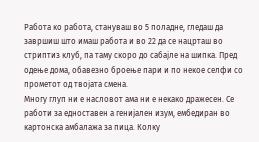Работа ко работа, стануваш во 5 поладне, гледаш да завршиш што имаш работа и во 22 да се нацрташ во стриптиз клуб, па таму скоро до сабајле на шипка. Пред одење дома, обавезно броење пари и по некое селфи со прометот од твојата смена.
Многу глуп ни е насловот ама ни е некако дражесен. Се работи за едноставен а генијален изум, ембедиран во картонска амбалажа за пица. Колку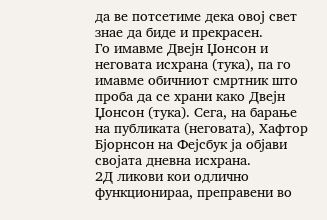да ве потсетиме дека овој свет знае да биде и прекрасен.
Го имавме Двејн Џонсон и неговата исхрана (тука), па го имавме обичниот смртник што проба да се храни како Двејн Џонсон (тука). Сега, на барање на публиката (неговата), Хафтор Бјорнсон на Фејсбук ја објави својата дневна исхрана.
2Д ликови кои одлично функционираа, преправени во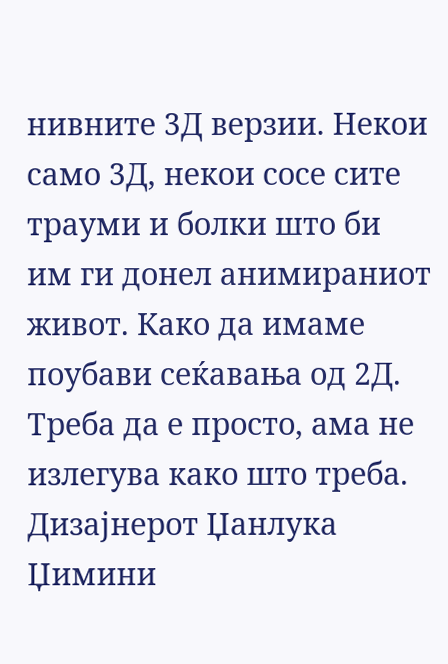нивните 3Д верзии. Некои само 3Д, некои сосе сите трауми и болки што би им ги донел анимираниот живот. Како да имаме поубави сеќавања од 2Д.
Треба да е просто, ама не излегува како што треба. Дизајнерот Џанлука Џимини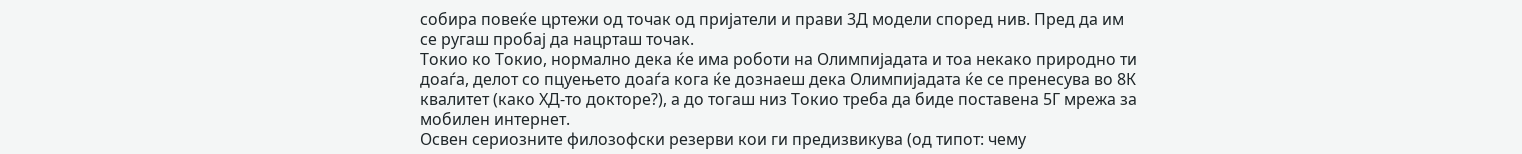собира повеќе цртежи од точак од пријатели и прави 3Д модели според нив. Пред да им се ругаш пробај да нацрташ точак.
Токио ко Токио, нормално дека ќе има роботи на Олимпијадата и тоа некако природно ти доаѓа, делот со пцуењето доаѓа кога ќе дознаеш дека Олимпијадата ќе се пренесува во 8К квалитет (како ХД-то докторе?), а до тогаш низ Токио треба да биде поставена 5Г мрежа за мобилен интернет.
Освен сериозните филозофски резерви кои ги предизвикува (од типот: чему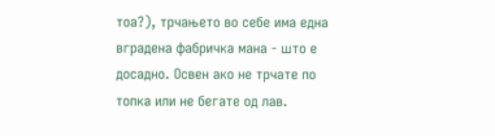тоа?), трчањето во себе има една вградена фабричка мана - што е досадно. Освен ако не трчате по топка или не бегате од лав.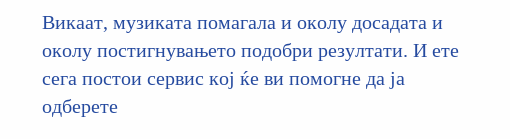Викаат, музиката помагала и околу досадата и околу постигнувањето подобри резултати. И ете сега постои сервис кој ќе ви помогне да ја одберете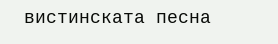вистинската песна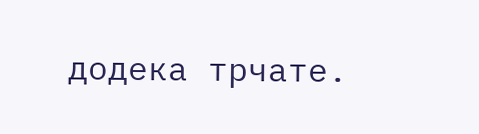додека трчате.